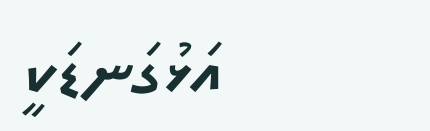އަޅުގަނޑަކީ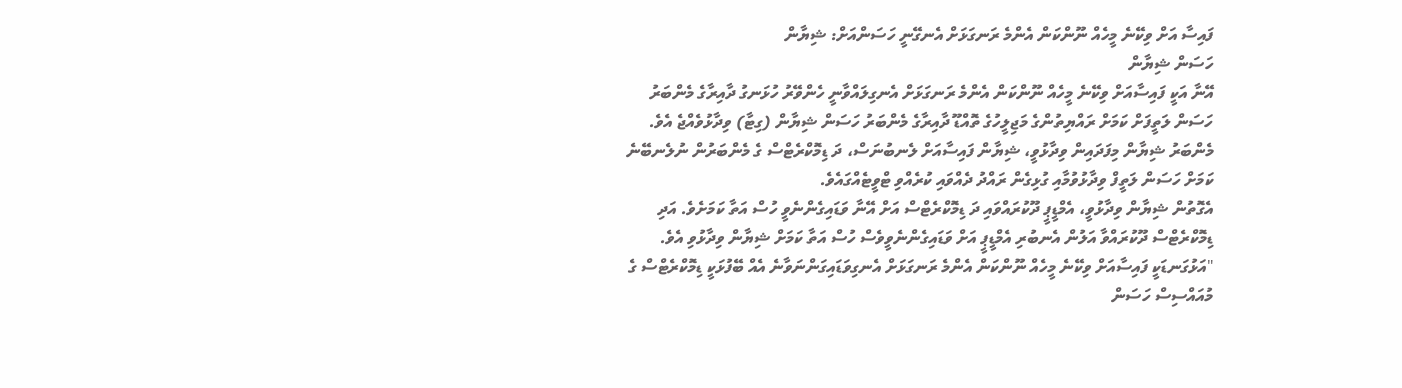ފައިސާ އަށް ވިކޭނެ މީހެއް ނޫންކަން އެންމެ ރަނގަޅަށް އެނގޭނީ ހަސަންއަށް: ޝިޔާން
ހަސަން ޝިޔާން
އޭނާ އަކީ ފައިސާއަށް ވިކޭނެ މީހެއް ނޫންކަން އެންމެ ރަނގަޅަށް އެނގިލައްވާނީ ހެންވޭރު ހުޅަނގު ދާއިރާގެ މެންބަރު ހަސަން ލަތީފަށް ކަމަށް ރައްޔިތުންގެ މަޖިލީހުގެ ތޮއްޑޫ ދާއިރާގެ މެންބަރު ހަސަން ޝިޔާން (ގިޓާ) ވިދާޅުވެއްޖެ އެވެ.
މެންބަރު ޝިޔާން މިފަދައިން ވިދާޅުވީ، ޝިޔާން ފައިސާއަށް ލެނބުނަސް، ދަ ޑިމޮކްރެޓްސް ގެ މެންބަރުން ނުލެނބޭނެ ކަމަށް ހަސަން ލަތީފް ވިދާޅުވުމާއި ގުޅިގެން ރައްދު ދެއްވައި ކުރެއްވި ޓްވީޓެއްގައެވެ.
އެގޮތުން ޝިޔާން ވިދާޅުވީ، އެމްޑީޕީ ދޫކުރައްވައި ދަ ޑިމޮކްރެޓްސް އަށް އޭނާ ވަޑައިގެންނެވީ ހުސް އަތާ ކަމަށެވެ. އަދި ޑިމޮކްރެޓްސް ދޫކުރައްވާ އަލުން އެނބުރި އެމްޑީޕީ އަށް ވަޑައިގެންނެވީވެސް ހުސް އަތާ ކަމަށް ޝިޔާން ވިދާޅުވި އެވެ.
"އަޅުގަނޑަކީ ފައިސާއަށް ވިކޭނެ މީހެއް ނޫންކަން އެންމެ ރަނގަޅަށް އެނގިވަޑައިގަންނަވާނެ އެއް ބޭފުޅަކީ ޑިމޮކްރެޓްސް ގެ މުއައްސިސް ހަސަން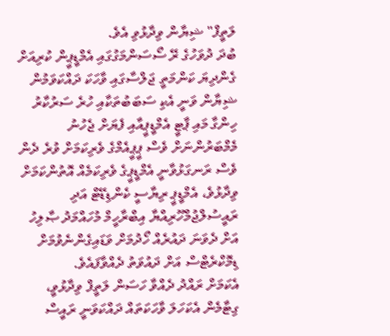ލަތީފް" ޝިޔާން ވިދާޅުވި އެވެ.
ބުދަ ދުވަހުގެ ރޭ ސޯސަންމަގުގައި އެމްޑީޕީން ކުރިއަށް ގެންދިޔަ ކަންމަތީ ޖަލްސާގައި ވާހަކަ ދައްކަވަމުން ޝިޔާން ވަނީ އެކި ސަބަބުތަކާއި ހުރެ ސަރުކާރު ހިންގާ މައި ޕާޓީ އެމްޑީޕީއާއި ފެޔަށް ޖެހުނު މެމްބަރުންނަށް ވެސް ޕީޕީއެމްގެ ވެރިކަމަށް ވުރެ ދެން ވެސް ރަނގަޅުވާނީ އެމްޑީޕީގެ ވެރިކަމެއް އޮތުންކަމަށް ވިދާޅުވެ، އެމްޑީޕީ ރިޔާސީ ކެންޑިޑޭޓް އަދި ރައީސުލްޖުމްހޫރިއްޔާ އިބްރާހީމް މުހައްމަދު ޞާލިހު އަށް ދެވަނަ ދައުރެއް ހޯދުމަށް ވަޑައިގެންނެވުމަށް ޑިމޮކްރެޓްސް އަށް ދައުވަތު ދެއްވާފައެވެ.
އެކަމަށް ރައްދު ދެއްވާ ހަސަން ލަތީފް ވިދާޅުވީ، ގިޓާމެން އެކަހަލަ ވާހަކަތައް ދައްކަވަނީ ރައީސް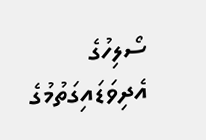ސޯލިހުގެ އެދިވަޑައިގަތުމުގެ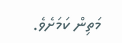މަތިން ކަމަށެވެ.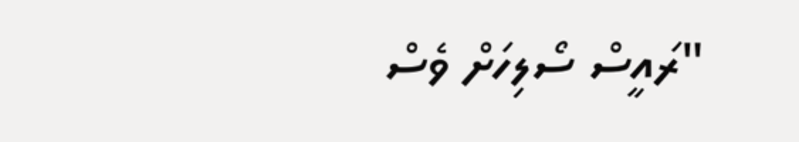"ރައީސް ސޯލިހަށް ވެސް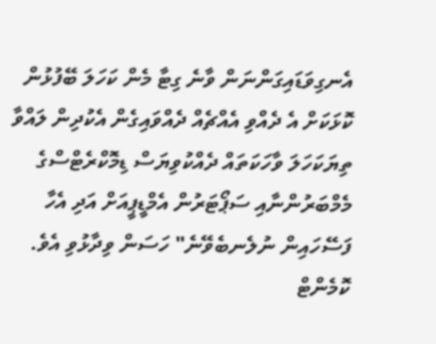އެނގިވަޑައިގަންނަން ވާނެ ގިޓާ މެން ކަހަލަ ބޭފުޅުން ކޮޅަކަށް އެ ދެއްވި އެއްޗެއް ދެއްވައިގެން އެކުދިން ލައްވާ ތިޔަކަހަލަ ވާހަކަތައް ދެއްކުވިޔަސް ޑިމޮކްރެޓްސްގެ މެމްބަރުންނާއި ސަޕޯޓަރުން އެމްޑީޕީއަށް އަދި އެހާ ފަސޭހައިން ނުލެނބެވޭނެ" ހަސަން ވިދާޅުވި އެވެ.
ކޮމެންޓް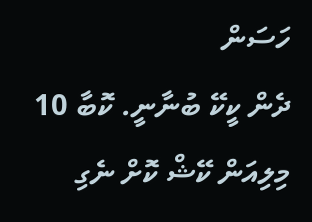ހަސަން
ދެން ކީކޭ ބުނާނީ. ކޮބާ 10 މިލިއަން ކޭޝް ކޮށް ނެގި